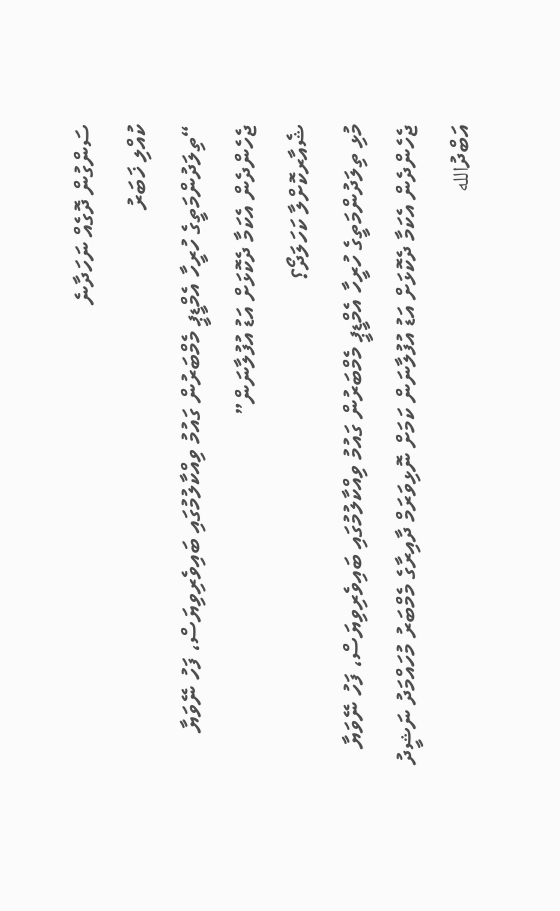ސަންގުން ދޮގެއް ނަހަދާނެ
ކުއްލި ޚަބަރު
“ތިލަދުންމަތީގެ ހުރީހާ އެމްޑީޕީ މެމްބަރުން ގައުމު ވިއްކާލުމުގައި ބައިވެރިވިޔަސް، ފަހު ނޭވަޔާ ޖެހެންދެން އެކަމާ ދެކޮޅަށް އަޑު އުފުލާނަން”
ޝެއާރކޮށްލާ ކަހަލަދޯ؟
މުޅި ތިލަދުންމަތީގެ ހުރީހާ އެމްޑީޕީ މެމްބަރުން ގައުމު ވިއްކާލުމުގައި ބައިވެރިވިޔަސް، ފަހު ނޭވަޔާ ޖެހެންދެން އެކަމާ ދެކޮޅަށް އަޑު އުފުލާނަން ކަމަށް ނޮޅިވަރަމް ދާއިރާގެ މެމްބަރު މުހައްމަދު ނަޝީދު އަބްދުالله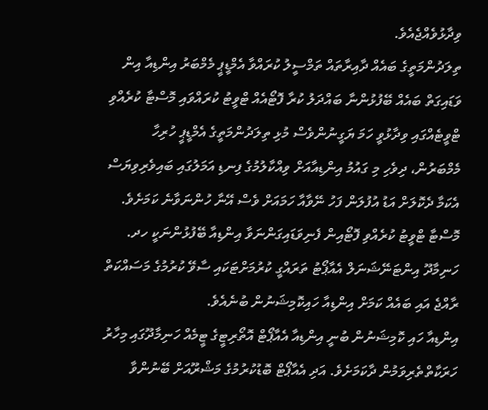ވިދާޅުވެއްޖެއެވެ.
ތިލަދުންމަތީގެ ބައެއް ދާއިރާތައް ތަމްސީލު ކުރައްވާ އެމްޑީޕީ މެމްބަރު އިންޑިއާ އިން ވަޑައިގަތް ބައެއް ބޭފުޅުންނާ ބައްދަލު ކުރާ ފޮޓޯއެއް ޓްވީޓު ކުރައްވައި މޮސްޓާ ކުރެއްވި ޓްވީޓެއްގައި ވިދާޅުވީ ހަމަ ޔަގީނުންވެސް މުޅި ތިލަދުންމަތީގެ އެމްޑީޕީ ހުރިހާ މެމްބަރުން، ދިވެހި މި ގައުމު އިންޑިއާއަށް ވިއްކާލުމުގެ ފިނޑި އަމަލުގައި ބައިވެރިވިޔަސް އެކަމާ ދެކޮލަށް އަޑު އުފުލަން ފަހު ނޭވާއާ ހަމައަށް ވެސް އޭނާ ހުންނަވާނެ ކަމަށެވެ.
މޮސްޓާ ޓްވީޓު ކުރެއްވި ފޮޓޯއިން ފެނިވަޑައިގަންނަވާ އިންޑިއާ ބޭފުޅުންނަކީ ހދ. ހަނިމާދޫ އިންޓަނޭޝަނަލް އެއާޕޯޓު ތަރައްގީ ކުރުމަށްޓަކައި ސާވޭ ކުރުމުގެ މަސައްކަތް ރާއްޖެ އައި ބައެއް ކަމަށް އިންޑިއާ ހައިކޮމިޝަނުން ބުނެއެވެ.
އިންޑިއާ ހައި ކޮމިޝަނުން ބުނީ އިންޑިއާ އެއާޕޯޓް އޮތޯރިޓީގެ ޓީމެއް ހަނިމާދޫގައި މިހާރު ހަރަކާތްތެރިވަމުން ދާކަމަށެވެ. އަދި އެއާޕޯޓް ބޮޑުކުރުމުގެ މަޝްރޫއަށް ބޭނުންވާ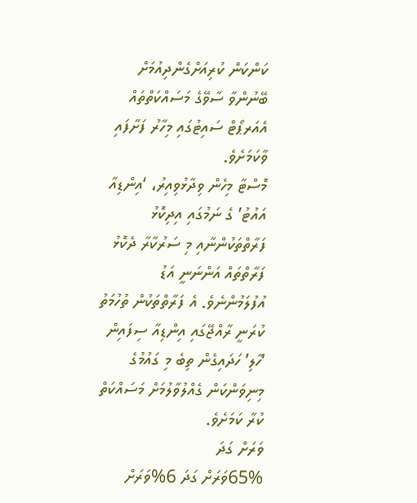ކަންކަން ކުރިއަށްގެންދިއުމަށް ބޭނުންވާ ސާވޭގެ މަސައްކަތްތައް އެއަރޕޯޓް ސައިޓުގައި މިހާރު ފަށާފައި ވާކަމަށެވެ.
މޮސްޓާ މިހެން ވިދާޅުވިއިރު، ‘އިންޑިއާ އައުޓު’ ގެ ނަމުގައި އިދިކޮޅު ފަރާތްތަކުންނާއި މި ސަރުކާރާ ދެކޮޅު ފަރާތްތައް އަންނަނީ އަޑު އުފުލަމުންނެވެ. އެ ފަރާތްތަކުން ތުހުމަތު ކުރަނީ ރާއްޖޭގައި އިންޑިއާ ސިފައިން ‘ހާލި’ ހަދައިގެން ތިބެ މި ގައުމުގެ މިނިވަންކަން ގެއްލުވާލުމަށް މަސައްކަތް ކުރާ ކަމަށެވެ.
ވަރަށް ގަދަ
65%ވަރަށް ގަދަ 6%ވަރަށް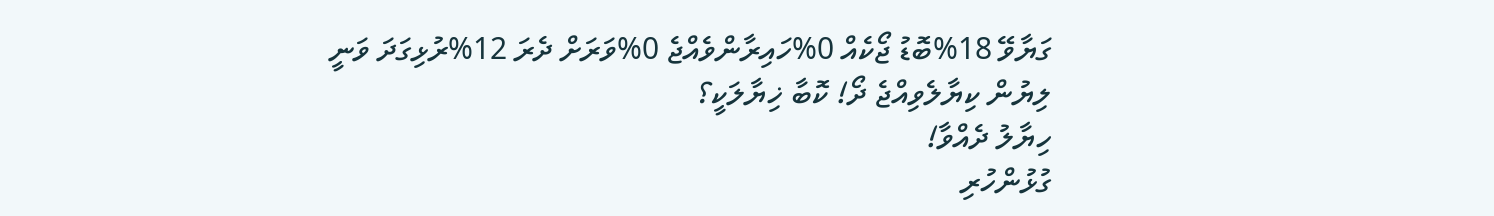ގަޔާވޭ 18%ބޮޑު ޖޯކެއް 0%ހައިރާންވެއްޖެ 0%ވަރަށް ދެރަ 12%ރުޅިގަދަ ވަނީ
ލިޔުން ކިޔާލެވިއްޖެ ދޯ! ކޮބާ ޚިޔާލަކީ؟
ހިޔާލު ދެއްވާ!
ގުޅުންހުރި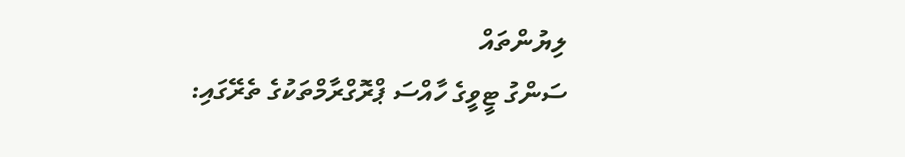ލިޔުންތައް
ސަންގު ޓީވީގެ ހާއްސަ ޕްރޮގްރާމްތަކުގެ ތެރޭގައި: